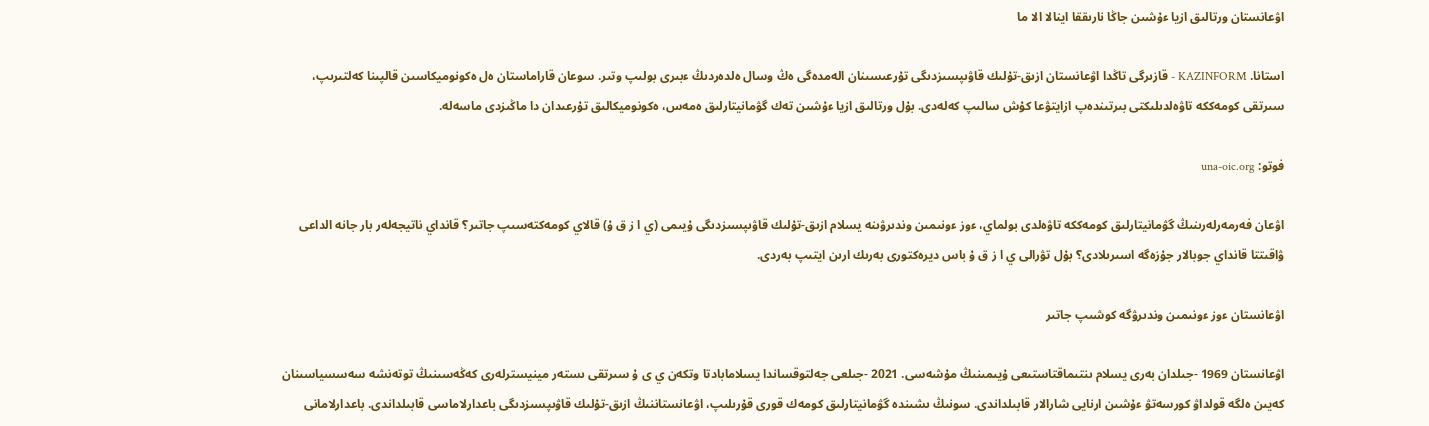اۋعانستان ورتالىق ازيا ءۇشىن جاڭا نارىققا اينالا الا ما

استانا. KAZINFORM - قازىرگى تاڭدا اۋعانستان ازىق-تۇلىك قاۋىپسىزدىگى تۇرعىسىنان الەمدەگى ەڭ وسال ەلدەردىڭ ءبىرى بولىپ وتىر. سوعان قاراماستان ەل ەكونوميكاسىن قالپىنا كەلتىرىپ، سىرتقى كومەككە تاۋەلدىلىكتى بىرتىندەپ ازايتۋعا كۇش سالىپ كەلەدى. بۇل ورتالىق ازيا ءۇشىن تەك گۋمانيتارلىق ەمەس، ەكونوميكالىق تۇرعىدان دا ماڭىزدى ماسەلە.

فوتو: una-oic.org

اۋعان فەرمەرلەرىنىڭ گۋمانيتارلىق كومەككە تاۋەلدى بولماي، ءوز ءونىمىن وندىرۋىنە يسلام ازىق-تۇلىك قاۋىپسىزدىگى ۇيىمى (ي ا ز ق ۇ) قالاي كومەكتەسىپ جاتىر؟ قانداي ناتيجەلەر بار جانە الداعى ۋاقىتتا قانداي جوبالار جۇزەگە اسىرىلادى؟ بۇل تۋرالى ي ا ز ق ۇ باس ديرەكتورى بەرىك ارىن ايتىپ بەردى.

اۋعانستان ءوز ءونىمىن وندىرۋگە كوشىپ جاتىر

اۋعانستان 1969 -جىلدان بەرى يسلام ىنتىماقتاستىعى ۇيىمىنىڭ مۇشەسى. 2021 -جىلعى جەلتوقساندا يسلامابادتا وتكەن ي ى ۇ سىرتقى ىستەر مينيسترلەرى كەڭەسىنىڭ توتەنشە سەسسياسىنان كەيىن ەلگە قولداۋ كورسەتۋ ءۇشىن ارنايى شارالار قابىلداندى. سونىڭ ىشىندە گۋمانيتارلىق كومەك قورى قۇرىلىپ، اۋعانستاننىڭ ازىق-تۇلىك قاۋىپسىزدىگى باعدارلاماسى قابىلداندى. باعدارلامانى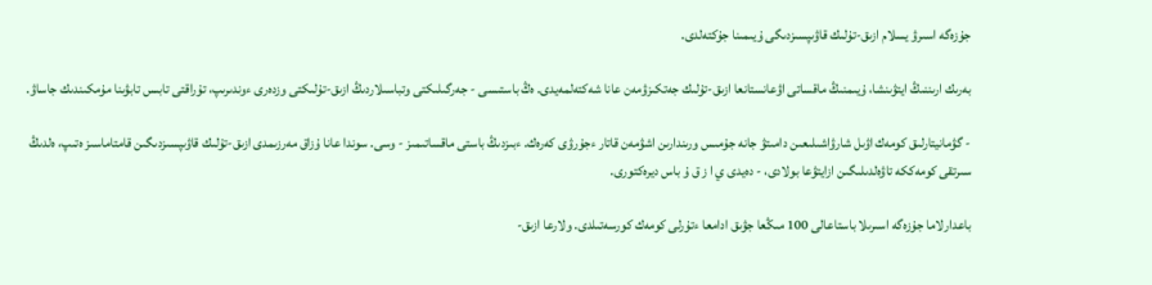جۇزەگە اسىرۋ يسلام ازىق-تۇلىك قاۋىپسىزدىگى ۇيىمىنا جۇكتەلدى.

بەرىك ارىننىڭ ايتۋىنشا، ۇيىمنىڭ ماقساتى اۋعانستانعا ازىق-تۇلىك جەتكىزۋمەن عانا شەكتەلمەيدى. ەڭ باستىسى - جەرگىلىكتى وتباسىلاردىڭ ازىق-تۇلىكتى وزدەرى ءوندىرىپ، تۇراقتى تابىس تابۋىنا مۇمكىندىك جاساۋ.

- گۋمانيتارلىق كومەك اۋىل شارۋاشىلىعىن دامىتۋ جانە جۇمىس ورىندارىن اشۋمەن قاتار ءجۇرۋى كەرەك. ءبىزدىڭ باستى ماقساتىمىز - وسى. سوندا عانا ۇزاق مەرزىمدى ازىق-تۇلىك قاۋىپسىزدىگىن قامتاماسىز ەتىپ، ەلدىڭ سىرتقى كومەككە تاۋەلدىلىگىن ازايتۋعا بولادى، - دەيدى ي ا ز ق ۇ باس ديرەكتورى.

باعدارلاما جۇزەگە اسىرىلا باستاعالى 100 مىڭعا جۋىق ادامعا ءتۇرلى كومەك كورسەتىلدى. ولارعا ازىق-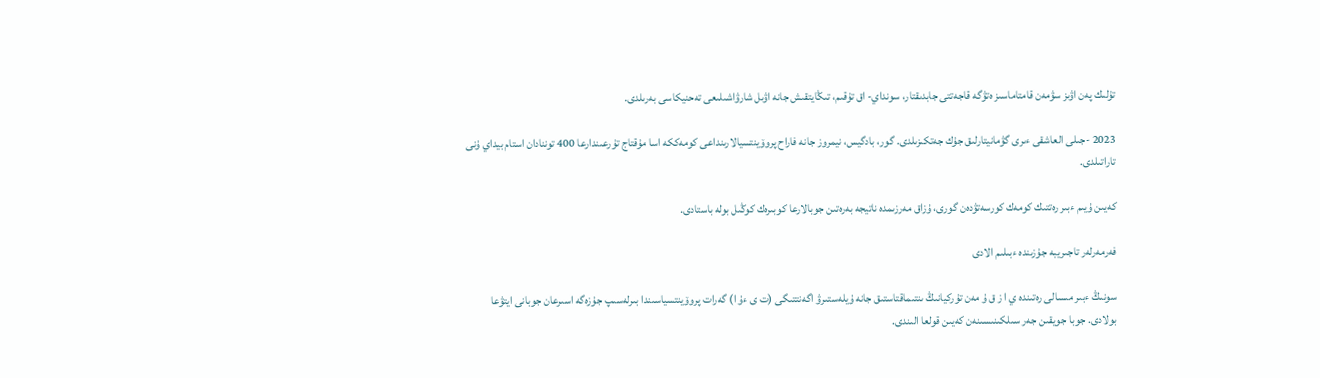تۇلىك پەن اۋىز سۋمەن قامتاماسىز ەتۋگە قاجەتتى جابدىقتار، سونداي- اق تۇقىم، تىڭايتقىش جانە اۋىل شارۋاشىلىعى تەحنيكاسى بەرىلدى.

2023 -جىلى العاشقى ءىرى گۋمانيتارلىق جۇك جەتكىزىلدى. گور، بادگيس، نيمروز جانە فاراح پروۆينتسيالارىنداعى كومەككە اسا مۇقتاج تۇرعىندارعا 400 توننادان استام بيداي ۇنى تاراتىلدى.

كەيىن ۇيىم ءبىر رەتتىك كومەك كورسەتۋدەن گورى، ۇزاق مەرزىمدە ناتيجە بەرەتىن جوبالارعا كوبىرەك كوڭىل بولە باستادى.

فەرمەرلەر تاجىريبە جۇزىندە ءبىلىم الادى

سونىڭ ءبىر مىسالى رەتىندە ي ا ز ق ۇ مەن تۇركيانىڭ ىنتىماقتاستىق جانە ۇيلەستىرۋ اگەنتتىگى (ت ى ءۇ ا) گەرات پروۆينتسياسىندا بىرلەسىپ جۇزەگە اسىرعان جوبانى ايتۋعا بولادى. جوبا جويقىن جەر سىلكىنىسىنەن كەيىن قولعا الىندى.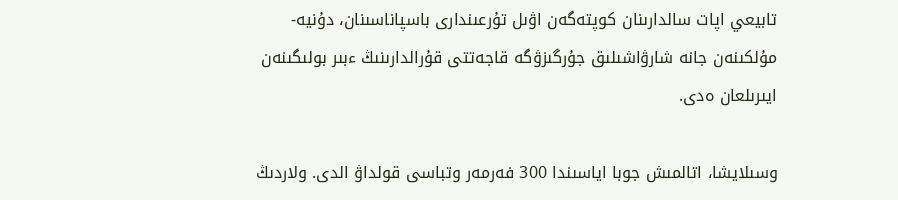تابيعي اپات سالدارىنان كوپتەگەن اۋىل تۇرعىندارى باسپاناسىنان، دۇنيە-مۇلكىنەن جانە شارۋاشىلىق جۇرگىزۋگە قاجەتتى قۇرالدارىنىڭ ءبىر بولىگىنەن ايىرىلعان ەدى.

وسىلايشا، اتالمىش جوبا اياسىندا 300 فەرمەر وتباسى قولداۋ الدى. ولاردىڭ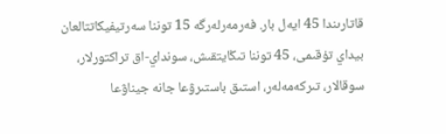قاتارىندا 45 ايەل بار. فەرمەرلەرگە 15 توننا سەرتيفيكاتتالعان بيداي تۇقىمى، 45 توننا تىڭايتقىش، سونداي-اق تراكتورلار، سوقالار، تىركەمەلەر، استىق باستىرۋعا جانە جيناۋعا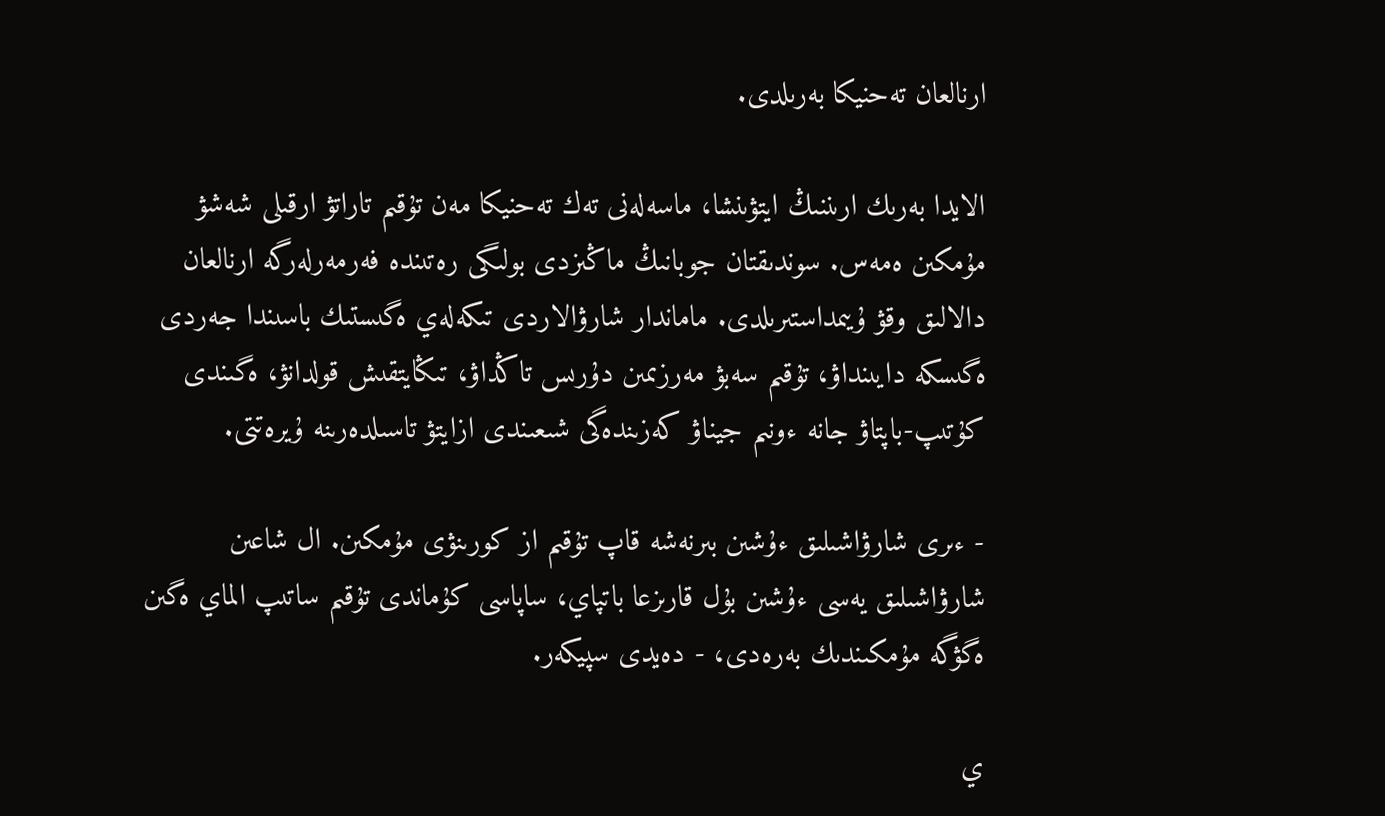ارنالعان تەحنيكا بەرىلدى.

الايدا بەرىك ارىننىڭ ايتۋىنشا، ماسەلەنى تەك تەحنيكا مەن تۇقىم تاراتۋ ارقىلى شەشۋ مۇمكىن ەمەس. سوندىقتان جوبانىڭ ماڭىزدى بولىگى رەتىندە فەرمەرلەرگە ارنالعان دالالىق وقۋ ۇيىمداستىرىلدى. ماماندار شارۋالاردى تىكەلەي ەگىستىك باسىندا جەردى ەگىسكە دايىنداۋ، تۇقىم سەبۋ مەرزىمىن دۇرىس تاڭداۋ، تىڭايتقىش قولدانۋ، ەگىندى كۇتىپ-باپتاۋ جانە ءونىم جيناۋ كەزىندەگى شىعىندى ازايتۋ تاسىلدەرىنە ۇيرەتتى.

- ءىرى شارۋاشىلىق ءۇشىن بىرنەشە قاپ تۇقىم از كورىنۋى مۇمكىن. ال شاعىن شارۋاشىلىق يەسى ءۇشىن بۇل قارىزعا باتپاي، ساپاسى كۇماندى تۇقىم ساتىپ الماي ەگىن ەگۋگە مۇمكىندىك بەرەدى، - دەيدى سپيكەر.

ي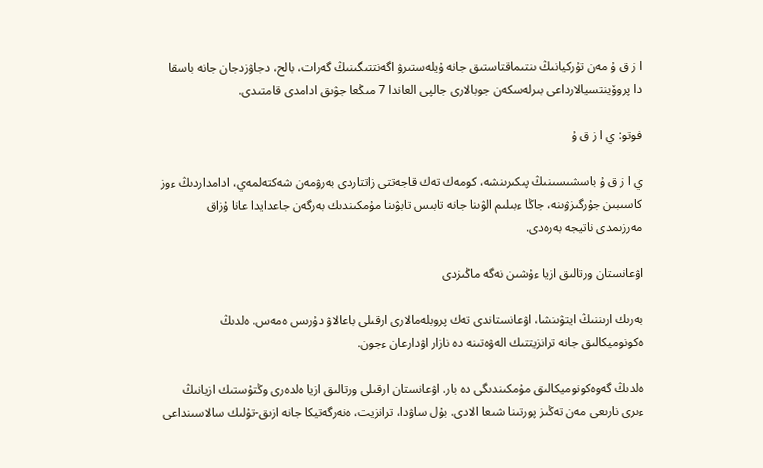ا ز ق ۇ مەن تۇركيانىڭ ىنتىماقتاستىق جانە ۇيلەستىرۋ اگەنتتىگىنىڭ گەرات، بالح، دجاۋزدجان جانە باسقا دا پروۆينتسيالارداعى بىرلەسكەن جوبالارى جالپى العاندا 7 مىڭعا جۋىق ادامدى قامتىدى.

فوتو: ي ا ز ق ۇ

ي ا ز ق ۇ باسشىسىنىڭ پىكىرىنشە، كومەك تەك قاجەتتى زاتتاردى بەرۋمەن شەكتەلمەي، ادامداردىڭ ءوز كاسىبىن جۇرگىزۋىنە، جاڭا ءبىلىم الۋىنا جانە تابىس تابۋىنا مۇمكىندىك بەرگەن جاعدايدا عانا ۇزاق مەرزىمدى ناتيجە بەرەدى.

اۋعانستان ورتالىق ازيا ءۇشىن نەگە ماڭىزدى

بەرىك ارىننىڭ ايتۋىنشا، اۋعانستاندى تەك پروبلەمالارى ارقىلى باعالاۋ دۇرىس ەمەس. ەلدىڭ ەكونوميكالىق جانە ترانزيتتىك الەۋەتىنە دە نازار اۋدارعان ءجون.

ەلدىڭ گەوەكونوميكالىق مۇمكىندىگى دە بار. اۋعانستان ارقىلى ورتالىق ازيا ەلدەرى وڭتۇستىك ازيانىڭ ءىرى نارىعى مەن تەڭىز پورتىنا شىعا الادى. بۇل ساۋدا، ترانزيت، ەنەرگەتيكا جانە ازىق-تۇلىك سالاسىنداعى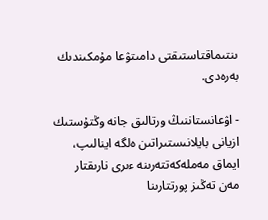ىنتىماقتاستىقتى دامىتۋعا مۇمكىندىك بەرەدى.

- اۋعانستاننىڭ ورتالىق جانە وڭتۇستىك ازيانى بايلانىستىراتىن ەلگە اينالىپ، ايماق مەملەكەتتەرىنە ءىرى نارىقتار مەن تەڭىز پورتتارىنا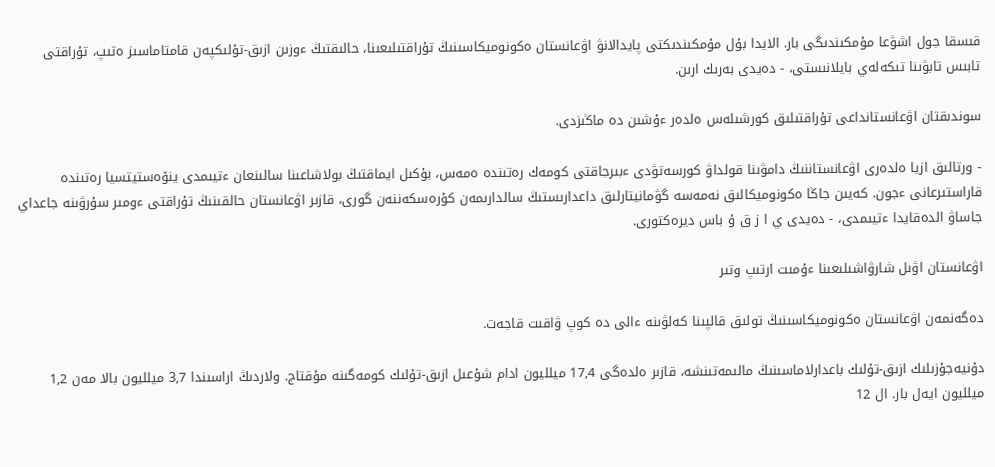قىسقا جول اشۋعا مۇمكىندىگى بار. الايدا بۇل مۇمكىندىكتى پايدالانۋ اۋعانستان ەكونوميكاسىنىڭ تۇراقتىلىعىنا، حالىقتىڭ ءوزىن ازىق-تۇلىكپەن قامتاماسىز ەتىپ، تۇراقتى تابىس تابۋىنا تىكەلەي بايلانىستى، - دەيدى بەرىك ارىن.

سوندىقتان اۋعانستانداعى تۇراقتىلىق كورشىلەس ەلدەر ءۇشىن دە ماڭىزدى.

- ورتالىق ازيا ەلدەرى اۋعانستاننىڭ دامۋىنا قولداۋ كورسەتۋدى ءبىرجاقتى كومەك رەتىندە ەمەس، بۇكىل ايماقتىڭ بولاشاعىنا سالىنعان ءتيىمدى ينۆەستيتسيا رەتىندە قاراستىرعانى ءجون. كەيىن جاڭا ەكونوميكالىق نەمەسە گۋمانيتارلىق داعدارىستىڭ سالدارىمەن كۇرەسكەننەن گورى، قازىر اۋعانستان حالقىنىڭ تۇراقتى ءومىر سۇرۋىنە جاعداي جاساۋ الدەقايدا ءتيىمدى، - دەيدى ي ا ز ق ۇ باس ديرەكتورى.

اۋعانستان اۋىل شارۋاشىلىعىنا ءۇمىت ارتىپ وتىر

دەگەنمەن اۋعانستان ەكونوميكاسىنىڭ تولىق قالپىنا كەلۋىنە ءالى دە كوپ ۋاقىت قاجەت.

دۇنيەجۇزىلىك ازىق-تۇلىك باعدارلاماسىنىڭ مالىمەتىنشە، قازىر ەلدەگى 17,4 ميلليون ادام شۇعىل ازىق-تۇلىك كومەگىنە مۇقتاج. ولاردىڭ اراسىندا 3,7 ميلليون بالا مەن 1,2 ميلليون ايەل بار. ال 12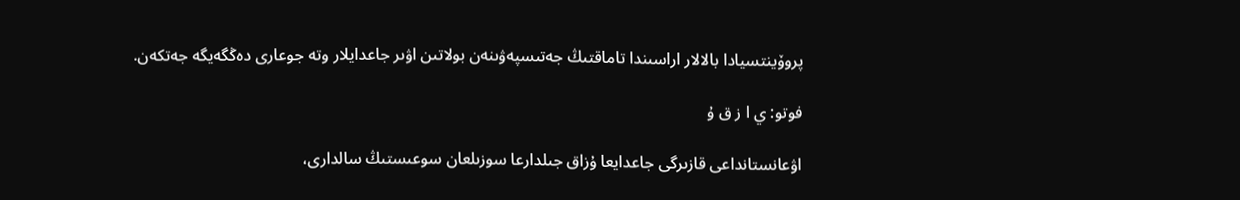پروۆينتسيادا بالالار اراسىندا تاماقتىڭ جەتىسپەۋىنەن بولاتىن اۋىر جاعدايلار وتە جوعارى دەڭگەيگە جەتكەن.

فوتو: ي ا ز ق ۇ

اۋعانستانداعى قازىرگى جاعدايعا ۇزاق جىلدارعا سوزىلعان سوعىستىڭ سالدارى،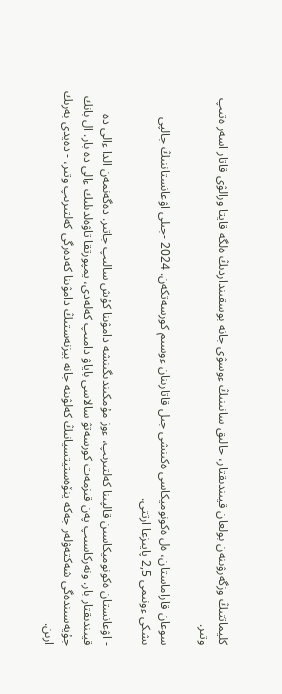كليماتتىڭ وزگەرۋىنەن بولعان قيىندىقتار، حالىق سانىنىڭ ءوسۋى جانە بوسقىنداردىڭ ەلگە قايتا ورالۋى قاتار اسەر ەتىپ وتىر.

سوعان قاراماستان، ەل ەكونوميكاسى ەكىنشى جىل قاتارىنان ءوسىم كورسەتكەن. 2024 -جىلى اۋعانستاننىڭ جالپى ىشكى ءونىمى 2,5 پايىزعا ارتتى.

- اۋعانستان ەكونوميكاسىن قالپىنا كەلتىرىپ، ءوز مۇمكىندىگىنشە دامۋىنا كۇش سالىپ جاتىر. دەگەنمەن الدا ءالى دە قيىندىقتار بار. ونەركاسىپ پەن قىزمەت كورسەتۋ سالاسى باياۋ دامىپ كەلەدى، يمپورتقا تاۋەلدىلىك ءالى دە بار. ال بانك جۇيەسىندەگى شەكتەۋلەر جەكە ينۆەستيتسيانىڭ كەلۋىنە جانە بيزنەستىڭ دامۋىنا كەدەرگى كەلتىرىپ وتىر، - دەيدى بەرىك ارىن.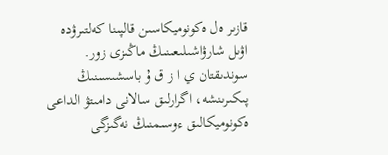قازىر ەل ەكونوميكاسىن قالپىنا كەلتىرۋدە اۋىل شارۋاشىلىعىنىڭ ماڭىزى زور. سوندىقتان ي ا ز ق ۇ باسشىسىنىڭ پىكىرىنشە، اگرارلىق سالانى دامىتۋ الداعى ەكونوميكالىق ءوسىمنىڭ نەگىزگى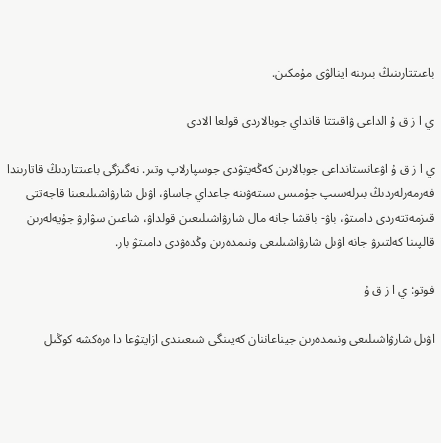باعىتتارىنىڭ بىرىنە اينالۋى مۇمكىن.

ي ا ز ق ۇ الداعى ۋاقىتتا قانداي جوبالاردى قولعا الادى

ي ا ز ق ۇ اۋعانستانداعى جوبالارىن كەڭەيتۋدى جوسپارلاپ وتىر. نەگىزگى باعىتتاردىڭ قاتارىندا فەرمەرلەردىڭ بىرلەسىپ جۇمىس ىستەۋىنە جاعداي جاساۋ، اۋىل شارۋاشىلىعىنا قاجەتتى قىزمەتتەردى دامىتۋ، باۋ- باقشا جانە مال شارۋاشىلىعىن قولداۋ، شاعىن سۋارۋ جۇيەلەرىن قالپىنا كەلتىرۋ جانە اۋىل شارۋاشىلىعى ونىمدەرىن وڭدەۋدى دامىتۋ بار.

فوتو: ي ا ز ق ۇ

اۋىل شارۋاشىلىعى ونىمدەرىن جيناعاننان كەيىنگى شىعىندى ازايتۋعا دا ەرەكشە كوڭىل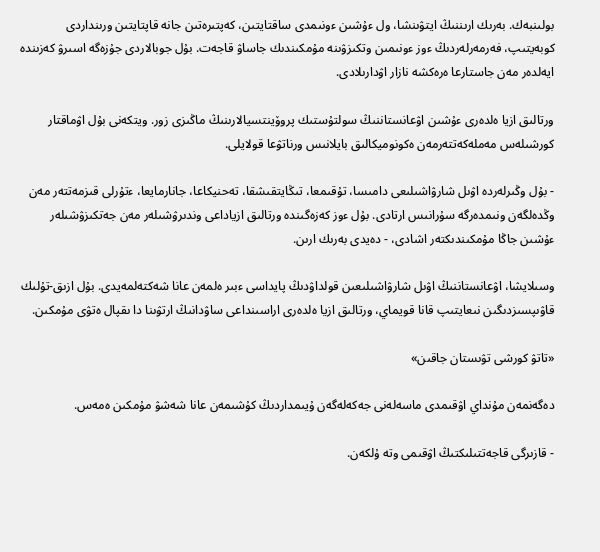بولىنبەك. بەرىك ارىننىڭ ايتۋىنشا، ول ءۇشىن ءونىمدى ساقتايتىن، كەپتىرەتىن جانە قاپتايتىن ورىنداردى كوبەيتىپ، فەرمەرلەردىڭ ءوز ءونىمىن وتكىزۋىنە مۇمكىندىك جاساۋ قاجەت. بۇل جوبالاردى جۇزەگە اسىرۋ كەزىندە ايەلدەر مەن جاستارعا ەرەكشە نازار اۋدارىلادى.

ورتالىق ازيا ەلدەرى ءۇشىن اۋعانستاننىڭ سولتۇستىك پروۆينتسيالارىنىڭ ماڭىزى زور. ويتكەنى بۇل اۋماقتار كورشىلەس مەملەكەتتەرمەن ەكونوميكالىق بايلانىس ورناتۋعا قولايلى.

- بۇل وڭىرلەردە اۋىل شارۋاشىلىعى دامىسا، تۇقىمعا، تىڭايتقىشقا، تەحنيكاعا، جانارمايعا، ءتۇرلى قىزمەتتەر مەن وڭدەلگەن ونىمدەرگە سۇرانىس ارتادى. بۇل ءوز كەزەگىندە ورتالىق ازياداعى وندىرۋشىلەر مەن جەتكىزۋشىلەر ءۇشىن جاڭا مۇمكىندىكتەر اشادى، - دەيدى بەرىك ارىن.

وسىلايشا، اۋعانستاننىڭ اۋىل شارۋاشىلىعىن قولداۋدىڭ پايداسى ءبىر ەلمەن عانا شەكتەلمەيدى. بۇل ازىق-تۇلىك قاۋىپسىزدىگىن نىعايتىپ قانا قويماي، ورتالىق ازيا ەلدەرى اراسىنداعى ساۋدانىڭ ارتۋىنا دا ىقپال ەتۋى مۇمكىن.

«تاتۋ كورشى تۋىستان جاقىن»

دەگەنمەن مۇنداي اۋقىمدى ماسەلەنى جەكەلەگەن ۇيىمداردىڭ كۇشىمەن عانا شەشۋ مۇمكىن ەمەس.

- قازىرگى قاجەتتىلىكتىڭ اۋقىمى وتە ۇلكەن.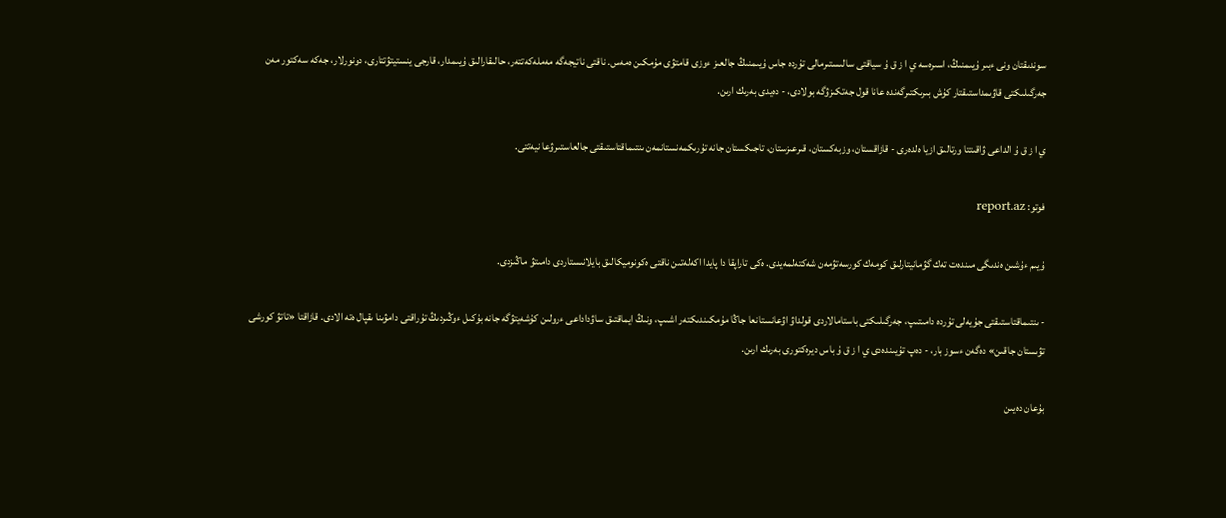سوندىقتان ونى ءبىر ۇيىمنىڭ، اسىرەسە ي ا ز ق ۇ سياقتى سالىستىرمالى تۇردە جاس ۇيىمنىڭ جالعىز ءوزى قامتۋى مۇمكىن ەمەس. ناقتى ناتيجەگە مەملەكەتتەر، حالىقارالىق ۇيىمدار، قارجى ينستيتۋتتارى، دونورلار، جەكە سەكتور مەن جەرگىلىكتى قاۋىمداستىقتار كۇش بىرىكتىرگەندە عانا قول جەتكىزۋگە بولادى، - دەيدى بەرىك ارىن.

ي ا ز ق ۇ الداعى ۋاقىتتا ورتالىق ازيا ەلدەرى - قازاقستان، وزبەكستان، قىرعىزستان، تاجىكستان جانە تۇرىكمەنستانمەن ىنتىماقتاستىقتى جالعاستىرۋعا نيەتتى.

فوتو: report.az

ۇيىم ءۇشىن ەندىگى مىندەت تەك گۋمانيتارلىق كومەك كورسەتۋمەن شەكتەلمەيدى. ەكى تاراپقا دا پايدا اكەلەتىن ناقتى ەكونوميكالىق بايلانىستاردى دامىتۋ ماڭىزدى.

- ىنتىماقتاستىقتى جۇيەلى تۇردە دامىتىپ، جەرگىلىكتى باستامالاردى قولداۋ اۋعانستانعا جاڭا مۇمكىندىكتەر اشىپ، ونىڭ ايماقتىق ساۋداداعى ءرولىن كۇشەيتۋگە جانە بۇكىل ءوڭىردىڭ تۇراقتى دامۋىنا ىقپال ەتە الادى. قازاقتا «تاتۋ كورشى تۋىستان جاقىن» دەگەن ءسوز بار، - دەپ تۇيىندەدى ي ا ز ق ۇ باس ديرەكتورى بەرىك ارىن.

بۇعان دەيىن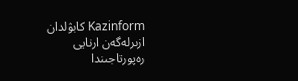Kazinform كابۋلدان ازىرلەگەن ارنايى رەپورتاجىندا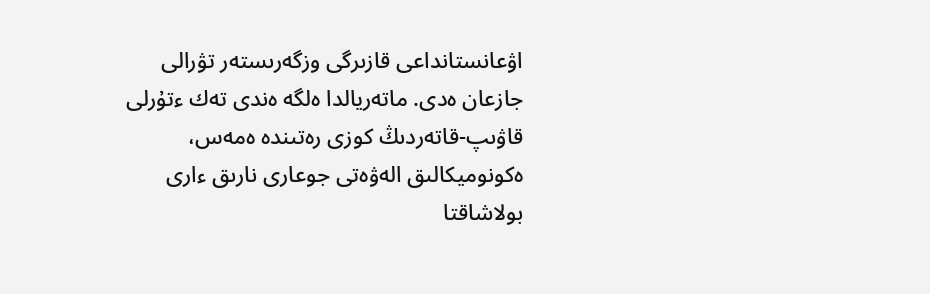اۋعانستانداعى قازىرگى وزگەرىستەر تۋرالى جازعان ەدى. ماتەريالدا ەلگە ەندى تەك ءتۇرلى قاۋىپ-قاتەردىڭ كوزى رەتىندە ەمەس، ەكونوميكالىق الەۋەتى جوعارى نارىق ءارى بولاشاقتا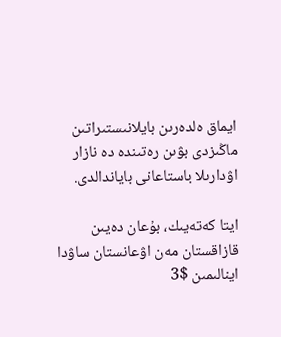ايماق ەلدەرىن بايلانىستىراتىن ماڭىزدى بۋىن رەتىندە دە نازار اۋدارىلا باستاعانى باياندالدى.

ايتا كەتەيىك، بۇعان دەيىن قازاقستان مەن اۋعانستان ساۋدا اينالىمىن $3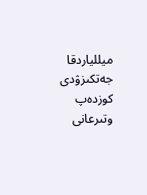ميللياردقا جەتكىزۋدى كوزدەپ وتىرعانى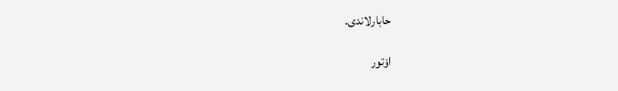حابارلاندى.

اۆتور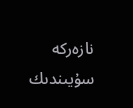نازەركە سۇيىندىك